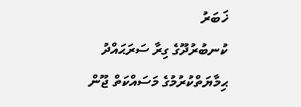ޚަބަރު
ކުނބުރުދޫގެ ގިރާ ސަރަޙައްދު ޙިމާޔަތްކުރުމުގެ މަސައްކަތް ޖޫން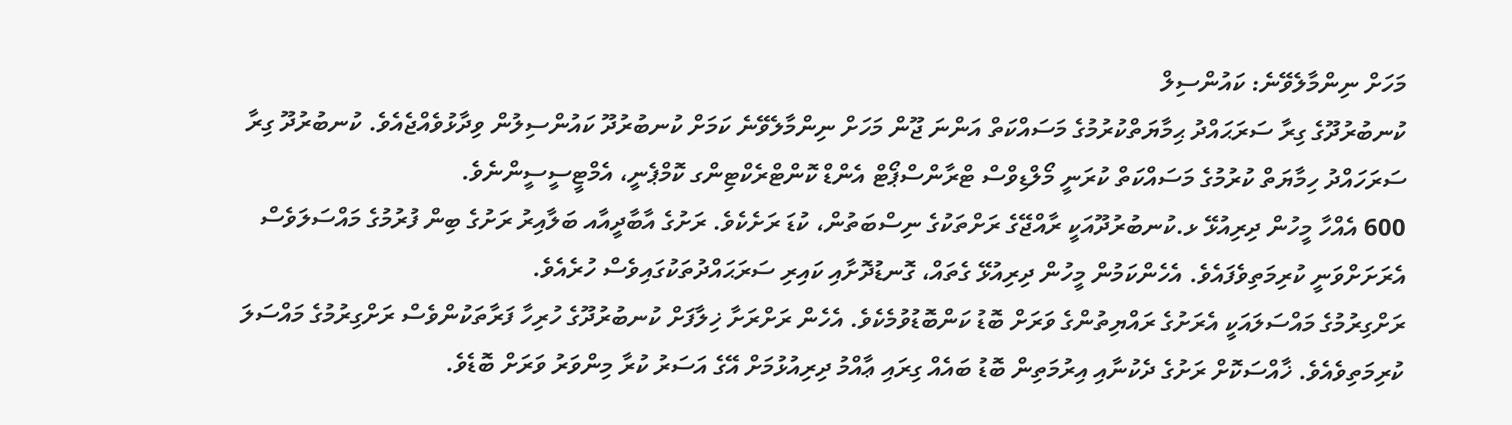މަހަށް ނިންމާލެވޭނެ: ކައުންސިލް
ކުނބުރުދޫގެ ގިރާ ސަރަޙައްދު ޙިމާޔަތްކުރުމުގެ މަސައްކަތް އަންނަ ޖޫން މަހަށް ނިންމާލެވޭނެ ކަމަށް ކުނބުރުދޫ ކައުންސިލުން ވިދާޅުވެއްޖެއެވެ. ކުނބުރުދޫ ގިރާ ސަރަހައްދު ހިމާޔަތް ކުރުމުގެ މަސައްކަތް ކުރަނީ މޯލްޑިވްސް ޓްރާންސްޕޯޓް އެންޑް ކޮންޓްރެކްޓިންގ ކޮމްޕެނީ، އެމްޓީސީސީންނެވެ.
600 އެއްހާ މީހުން ދިރިއުޅޭ ޅ.ކުނބުރުދޫއަކީ ރާއްޖޭގެ ރަށްތަކުގެ ނިސްބަތުން، ކުޑަ ރަށެކެވެ. ރަށުގެ އާބާދީއާއ ބަލާއިރު ރަށުގެ ބިން ފުރުމުގެ މައްސަލަވެސް އެރަށަށްވަނީ ކުރިމަތިވެފައެވެ. އެހެންކަމުން މީހުން ދިރިއުޅޭ ގެތައް، ގޮނޑުދޮށާއި ކައިރި ސަރަޙައްދުތަކުގައިވެސް ހުރެއެވެ.
ރަށްގިރުމުގެ މައްސަލައަކީ އެރަށުގެ ރައްޔިތުންގެ ވަރަށް ބޮޑު ކަންބޮޑުވުމެކެވެ. އެހެން ރަށްރަށާ ޚިލާފަށް ކުނބުރުދޫގެ ހުރިހާ ފަރާތަކުންވެސް ރަށްގިރުމުގެ މައްސަލަ ކުރިމަތިވެއެވެ. ޚާއްސަކޮށް ރަށުގެ ދެކުނާއި އިރުމަތިން ބޮޑު ބައެއް ގިރައި ޢާއްމު ދިރިއުޅުމަށް އޭގެ އަސަރު ކުރާ މިންވަރު ވަރަށް ބޮޑެވެ.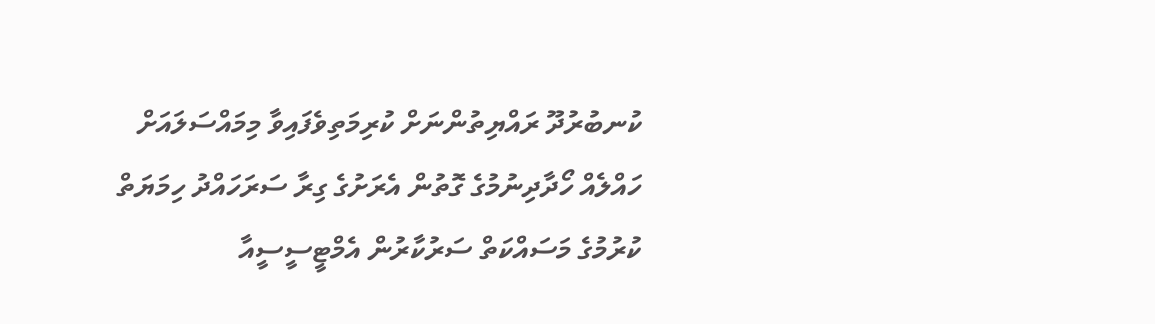ކުނބުރުދޫ ރައްޔިތުންނަށް ކުރިމަތިވެފައިވާ މިމައްސަލައަށް ހައްލެއް ހޯދާދިނުމުގެ ގޮތުން އެރަށުގެ ގިރާ ސަރަހައްދު ހިމަޔަތް ކުރުމުގެ މަސައްކަތް ސަރުކާރުން އެމްޓީސީސީއާ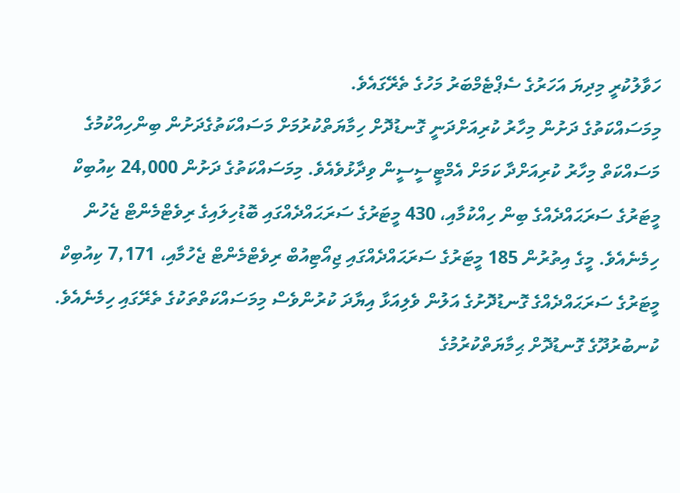ހަވާލުކުރީ މިދިޔަ އަހަރުގެ ސެޕްޓެމްބަރު މަހުގެ ތެރޭގައެވެ.
މިމަސައްކަތުގެ ދަށުން މިހާރު ކުރިއަށްދަނީ ގޮނޑުދޮށް ހިމާޔަތްކުރުމަށް މަސައްކަތުގެދަށުން ބިންހިއްކުމުގެ މަސައްކަތް މިހާރު ކުރިއަށްދާ ކަމަށް އެމްޓީސީސީން ވިދާޅުވެއެވެ. މިމަސައްކަތުގެ ދަށުން 24,000 ކިއުބިކް މީޓަރުގެ ސަރަޙައްދެއްގެ ބިން ހިއްކުމާއި، 430 މީޓަރުގެ ސަރަޙައްދެއްގައި ބޮޑުހިލައިގެ ރިވެޓްމެންޓް ޖެހުން ހިމެނެއެވެ. މީގެ އިތުރުން 185 މީޓަރުގެ ސަރަޙައްދެއްގައި ޖިއޯޓިއުބް ރިވެޓްމެންޓް ޖެހުމާއި، 7,171 ކިއުބިކް މީޓަރުގެ ސަރަޙައްދެއްގެ ގޮނޑުދޮށުގެ އަލުން ވެލިއަޅާ އިޔާދަ ކުރުންވެސް މިމަސައްކަތްތަކުގެ ތެރޭގައި ހިމެނެއެވެ.
ކުނބުރުދޫގެ ގޮނޑުދޮށް ޙިމާޔަތްކުރުމުގެ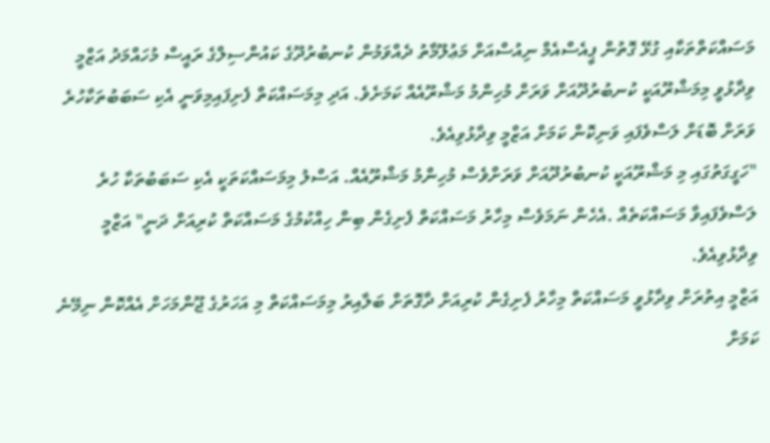މަސައްކަތްތަކާއި ގުޅޭ ގޮތުން ޕީއެސްއެމް ނިއުސްއަށް މަޢުލޫމާތު ދެއްވަމުން ކުނބުރުދޫގެ ކައުންސިލްގެ ރައީސް މުހައްމަދު އަޒްމީ ވިދާޅުވީ މިމަޝްރޫއަކީ ކުނބުރުދޫއަށް ވަރަށް މުހިންމު މަޝްރޫއެއް ކަމަށެވެ. އަދި މިމަސައްކަތް ފެށިފައިމިވަނީ އެކި ސަބަބުތަކާހުރެ ވަރަށް ބޮޑަށް ލަސްވެފައި ވަނިކޮން ކަމަށް އަޒްމީ ވިދާޅުވިއެވެ.
"ހަގީގަތުގައި މި މަޝްރޫއަކީ ކުނބުރުދޫއަށް ވަރަށްވެސް މުހިންމު މަޝްރޫއެއް. އަސްލު މިމަސައްކަތަކީ އެކި ސަބަބުތަކާ ހުރެ ލަސްވެފައިވާ މަސައްކަތެއް .އެހެން ނަމަވެސް މިހާރު މަސައްކަތް ފެށިގެން ބިން ހިއްކުމުގެ މަސައްކަތް ކުރިއަށް ދަނީ" އަޒްމީ ވިދާޅުވިއެވެ.
އަޒްމީ އިތުރަށް ވިދާޅުވީ މަސައްކަތް މިހާރު ފެށިގެން ކުރިއަށް ދާގޮތަށް ބަލާއިރު މިމަސައްކަތް މި އަހަރުގެ ޖޫންމަހަށް އެއްކޮން ނިމޭނެ ކަމަށް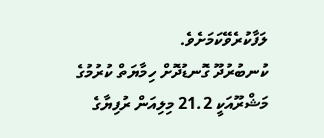ލަފާކުރެވޭކަމަށެވެ.
ކުނބުރުދޫ ގޮނޑުދޮށް ހިމާޔަތް ކުރުމުގެ މަޝްރޫއަކީ 21.2 މިލިއަން ރުފިޔާގެ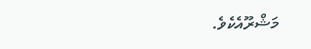މަޝްރޫއެކެވެ.